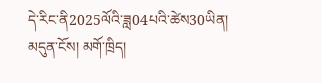དེ་རིང་ནི2025ལོའི་ཟླ04པའི་ཚེས30ཡིན།
མདུན་ངོས། མགོ་ཁྲིད།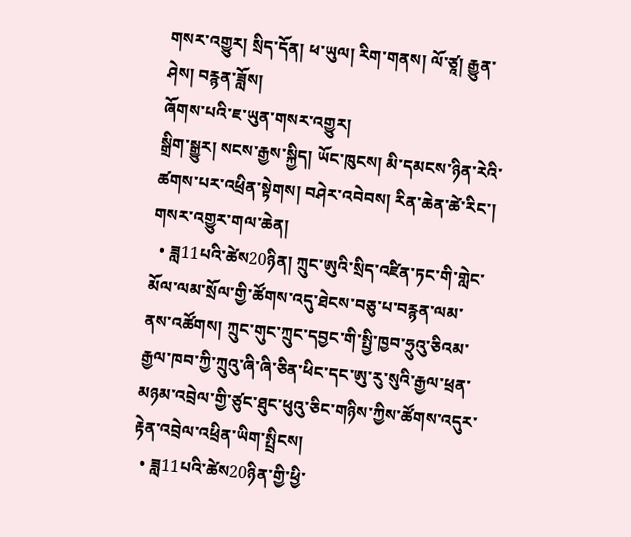གསར་འགྱུར། སྲིད་དོན། ཕ་ཡུལ། རིག་གནས། ལོ་ཙཱ། རྒྱུན་ཤེས། བརྙན་ཟློས།
ཞོགས་པའི་ཇ་ཡུན་གསར་འགྱུར།
སྒྲིག་སྒྱུར། སངས་རྒྱས་སྐྱིད། ཡོང་ཁུངས། མི་དམངས་ཉིན་རེའི་ཚགས་པར་འཕྲིན་སྟེགས། བཤེར་འབེབས། རིན་ཆེན་ཚེ་རིང་།
གསར་འགྱུར་གལ་ཆེན།
  • ཟླ11པའི་ཚེས20ཉིན། ཀྲུང་ཨུའི་སྲིད་འཛིན་ཏང་གི་གླེང་མོལ་ལམ་སྲོལ་གྱི་ཚོགས་འདུ་ཐེངས་བཅུ་པ་བརྙན་ལམ་ནས་འཚོགས། ཀྲུང་གུང་ཀྲུང་དབྱང་གི་སྤྱི་ཁྱབ་ཧྲུའུ་ཅིའམ་རྒྱལ་ཁབ་ཀྱི་ཀྲུའུ་ཞི་ཞི་ཅིན་ཕིང་དང་ཨུ་རུ་སུའི་རྒྱལ་ཕྲན་མཉམ་འབྲེལ་གྱི་ཙུང་ཐུང་ཕུའུ་ཅིང་གཉིས་ཀྱིས་ཚོགས་འདུར་རྟེན་འབྲེལ་འཕྲིན་ཡིག་སྤྲིངས།
  • ཟླ11པའི་ཚེས20ཉིན་གྱི་ཕྱི་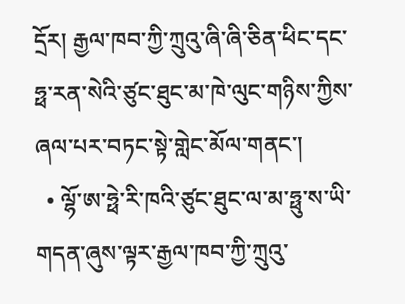དྲོར། རྒྱལ་ཁབ་ཀྱི་ཀྲུའུ་ཞི་ཞི་ཅིན་ཕིང་དང་ཧྥ་རན་སེའི་ཙུང་ཐུང་མ་ཁེ་ལུང་གཉིས་ཀྱིས་ཞལ་པར་བཏང་སྟེ་གླེང་མོལ་གནང་།
  • ལྷོ་ཨ་ཧྥེ་རི་ཁའི་ཙུང་ཐུང་ལ་མ་ཧྥུ་ས་ཡི་གདན་ཞུས་ལྟར་རྒྱལ་ཁབ་ཀྱི་ཀྲུའུ་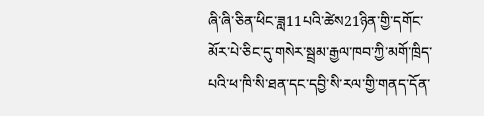ཞི་ཞི་ཅིན་ཕིང་ཟླ11པའི་ཚེས21ཉིན་གྱི་དགོང་མོར་པེ་ཅིང་དུ་གསེར་སྦྲམ་རྒྱལ་ཁབ་ཀྱི་མགོ་ཁྲིད་པའི་ཕ་ཁི་སི་ཐན་དང་དབྱི་སི་རལ་གྱི་གནད་དོན་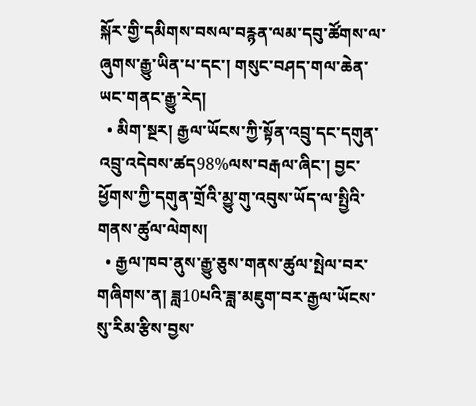སྐོར་གྱི་དམིགས་བསལ་བརྙན་ལམ་དབུ་ཚོགས་ལ་ཞུགས་རྒྱུ་ཡིན་པ་དང་། གསུང་བཤད་གལ་ཆེན་ཡང་གནང་རྒྱུ་རེད།
  • མིག་སྔར། རྒྱལ་ཡོངས་ཀྱི་སྟོན་འབྲུ་དང་དགུན་འབྲུ་འདེབས་ཚད98%ལས་བརྒལ་ཞིང་། བྱང་ཕྱོགས་ཀྱི་དགུན་གྲོའི་མྱུ་གུ་འབུས་ཡོད་ལ་སྤྱིའི་གནས་ཚུལ་ལེགས།
  • རྒྱལ་ཁབ་ནུས་རྒྱུ་ཅུས་གནས་ཚུལ་སྤེལ་བར་གཞིགས་ན། ཟླ10པའི་ཟླ་མཇུག་བར་རྒྱལ་ཡོངས་སུ་རིམ་རྩིས་བྱས་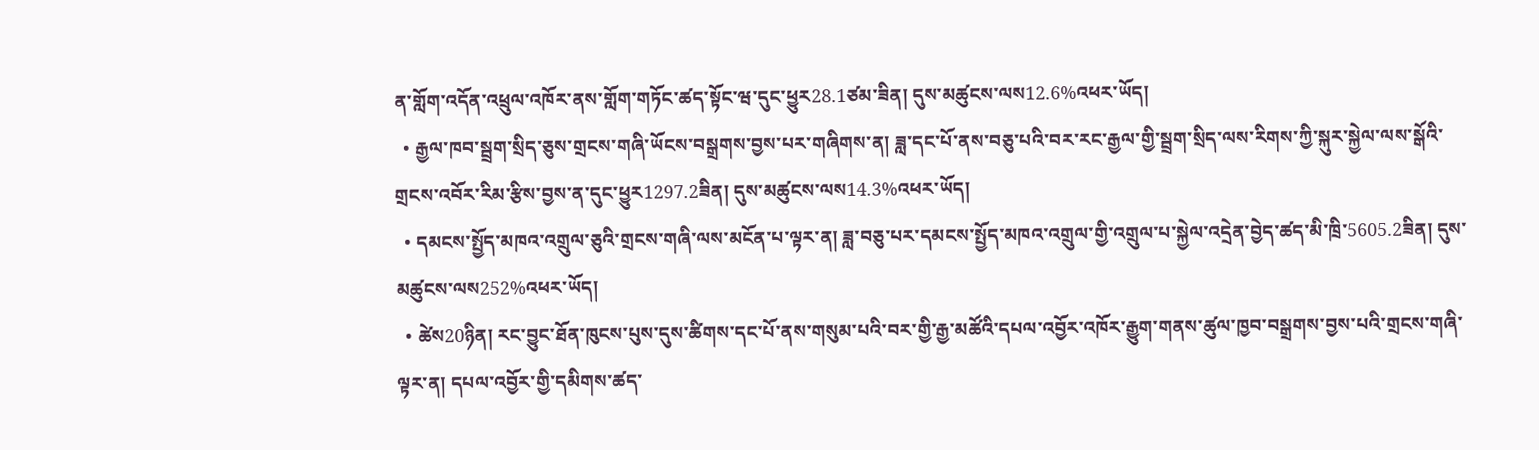ན་གློག་འདོན་འཕྲུལ་འཁོར་ནས་གློག་གཏོང་ཚད་སྟོང་ཝ་དུང་ཕྱུར28.1ཙམ་ཟིན། དུས་མཚུངས་ལས12.6%འཕར་ཡོད།
  • རྒྱལ་ཁབ་སྦྲག་སྲིད་ཅུས་གྲངས་གཞི་ཡོངས་བསྒྲགས་བྱས་པར་གཞིགས་ན། ཟླ་དང་པོ་ནས་བཅུ་པའི་བར་རང་རྒྱལ་གྱི་སྦྲག་སྲིད་ལས་རིགས་ཀྱི་སྐུར་སྐྱེལ་ལས་སྒོའི་གྲངས་འབོར་རིམ་རྩིས་བྱས་ན་དུང་ཕྱུར1297.2ཟིན། དུས་མཚུངས་ལས14.3%འཕར་ཡོད།
  • དམངས་སྤྱོད་མཁའ་འགྲུལ་ཅུའི་གྲངས་གཞི་ལས་མངོན་པ་ལྟར་ན། ཟླ་བཅུ་པར་དམངས་སྤྱོད་མཁའ་འགྲུལ་གྱི་འགྲུལ་པ་སྐྱེལ་འདྲེན་བྱེད་ཚད་མི་ཁྲི་5605.2ཟིན། དུས་མཚུངས་ལས252%འཕར་ཡོད།
  • ཚེས20ཉིན། རང་བྱུང་ཐོན་ཁུངས་པུས་དུས་ཚིགས་དང་པོ་ནས་གསུམ་པའི་བར་གྱི་རྒྱ་མཚོའི་དཔལ་འབྱོར་འཁོར་རྒྱུག་གནས་ཚུལ་ཁྱབ་བསྒྲགས་བྱས་པའི་གྲངས་གཞི་ལྟར་ན། དཔལ་འབྱོར་གྱི་དམིགས་ཚད་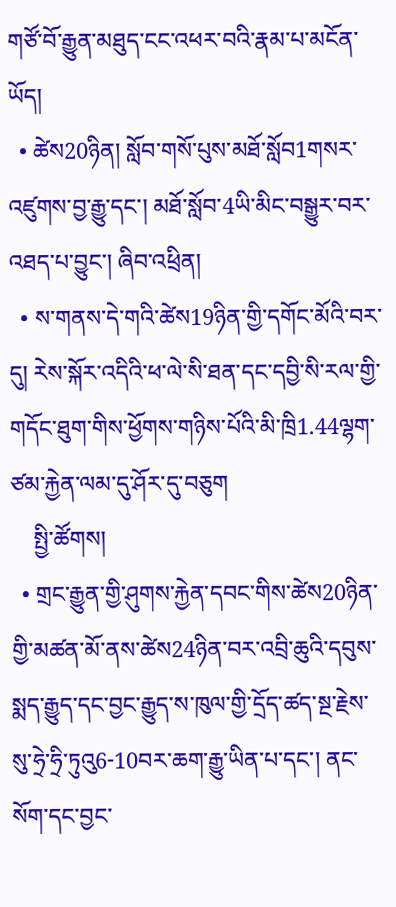གཙོ་བོ་རྒྱུན་མཐུད་ངང་འཕར་བའི་རྣམ་པ་མངོན་ཡོད།
  • ཚེས20ཉིན། སློབ་གསོ་པུས་མཐོ་སློབ1གསར་འཛུགས་བྱ་རྒྱུ་དང་། མཐོ་སློབ་4ཡི་མིང་བསྒྱུར་བར་འཐད་པ་བྱུང་། ཞིབ་འཕྲིན།
  • ས་གནས་དེ་གའི་ཚེས19ཉིན་གྱི་དགོང་མོའི་བར་དུ། རེས་སྐོར་འདིའི་ཕ་ལེ་སི་ཐན་དང་དབྱི་སི་རལ་གྱི་གདོང་ཐུག་གིས་ཕྱོགས་གཉིས་པོའི་མི་ཁྲི1.44ལྷག་ཙམ་རྐྱེན་ལམ་དུ་ཤོར་དུ་བཅུག
    སྤྱི་ཚོགས།
  • གྲང་རྒྱུན་གྱི་ཤུགས་རྐྱེན་དབང་གིས་ཚེས20ཉིན་གྱི་མཚན་མོ་ནས་ཚེས24ཉིན་བར་འབྲི་ཆུའི་དབུས་སྨད་རྒྱུད་དང་བྱང་རྒྱུད་ས་ཁུལ་གྱི་དྲོད་ཚད་སྔ་རྗེས་སུ་ཧྲེ་ཧྲི་ཏུའུ6-10བར་ཆག་རྒྱུ་ཡིན་པ་དང་། ནང་སོག་དང་བྱང་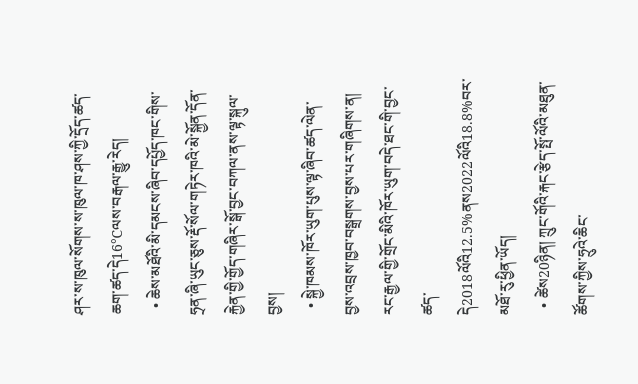ཤར་ས་ཁུལ་སོགས་ས་ཁུལ་ཁ་ཤས་ཀྱི་དྲོད་ཚད་ཆག་ཚད་དེ16℃ལས་བརྒལ་རྒྱུ་རེད།
  • ཆེས་མཐོའི་མི་དམངས་ཞིབ་དཔྱོད་ཁང་གིས་ཧྲན་ཞི་ཡུང་ཅུས་རྡོ་སོལ་གཏེར་ཁའི་མེ་སྐྱོན་དོན་རྐྱེན་གྱི་གྱོད་གཞིར་སྒོ་བྱང་བཀལ་ནས་ལྟ་སྐུལ་བྱས།
  • སྐྱེ་ཁམས་ཁོར་ཡུག་པུས་ལྟ་ཞིབ་ཚད་ལེན་བྱས་འབྲས་ཁྱབ་བསྒྲགས་བྱས་པར་གཞིགས་ན། རང་རྒྱལ་གྱི་གྲོང་མིའི་ཁོར་ཡུག་བདེ་ཐང་གི་བྱང་ཚད་དེ2018ལོའི12.5%ནས2022ལོའི18.8%བར་མཐོ་རུ་ཕྱིན་ཡོད།
  • ཚེས20ཉིན། ཀྲུང་གོའི་རྐང་རྩེད་སྤོ་ལོའི་མཐུན་ཚོགས་ཀྱིས་ཧྲུའེ་ཆིང་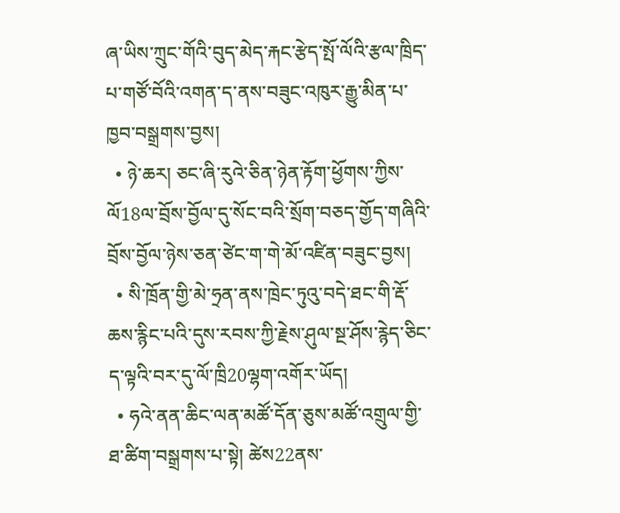ཞ་ཡིས་ཀྲུང་གོའི་བུད་མེད་རྐང་རྩེད་སྤོ་ལོའི་རྩལ་ཁྲིད་པ་གཙོ་བོའི་འགན་ད་ནས་བཟུང་འཁུར་རྒྱུ་མིན་པ་ཁྱབ་བསྒྲགས་བྱས།
  • ཉེ་ཆར། ཅང་ཞི་རུའེ་ཅིན་ཉེན་རྟོག་ཕྱོགས་ཀྱིས་ལོ18ལ་བྲོས་བྱོལ་དུ་སོང་བའི་སྲོག་བཅད་གྱོད་གཞིའི་བྲོས་བྱོལ་ཉེས་ཅན་ཙེང་ག་གེ་མོ་འཛིན་བཟུང་བྱས།
  • སི་ཁྲོན་གྱི་མེ་ཧྲན་ནས་ཁྲེང་ཏུའུ་བདེ་ཐང་གི་རྡོ་ཆས་རྙིང་པའི་དུས་རབས་ཀྱི་རྗེས་ཤུལ་སྔ་ཤོས་རྙེད་ཅིང་ད་ལྟའི་བར་དུ་ལོ་ཁྲི20ལྷག་འགོར་ཡོད།
  • ཧའེ་ནན་ཆིང་ལན་མཚོ་དོན་ཅུས་མཚོ་འགྲུལ་གྱི་ཐ་ཚིག་བསྒྲགས་པ་སྟེ། ཚེས22ནས་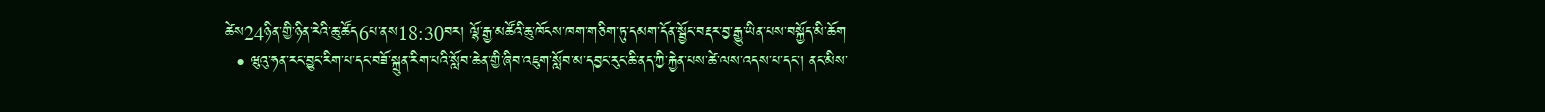ཚེས24ཉིན་གྱི་ཉིན་རེའི་ཆུ་ཚོད6པ་ནས18:30བར། ལྷོ་རྒྱ་མཚོའི་ཆུ་ཁོངས་ཁག་གཅིག་ཏུ་དམག་དོན་སྦྱོང་བརྡར་བྱ་རྒྱུ་ཡིན་པས་བསྐྱོད་མི་ཆོག
  • ཝུའུ་ཧན་རང་བྱུང་རིག་པ་དང་བཟོ་སྐྲུན་རིག་པའི་སློབ་ཆེན་གྱི་ཞིབ་འཇུག་སློབ་མ་དབྱང་རུང་ཆི་ནད་ཀྱི་རྐྱེན་པས་ཚེ་ལས་འདས་པ་དང་། ནང་མིས་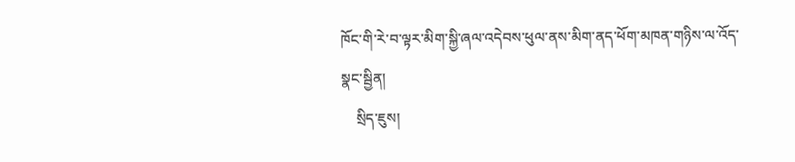ཁོང་གི་རེ་བ་ལྟར་མིག་སྐྱི་ཞལ་འདེབས་ཕུལ་ནས་མིག་ནད་ཕོག་མཁན་གཉིས་ལ་འོད་སྣང་སྦྱིན།
    སྲིད་ཇུས།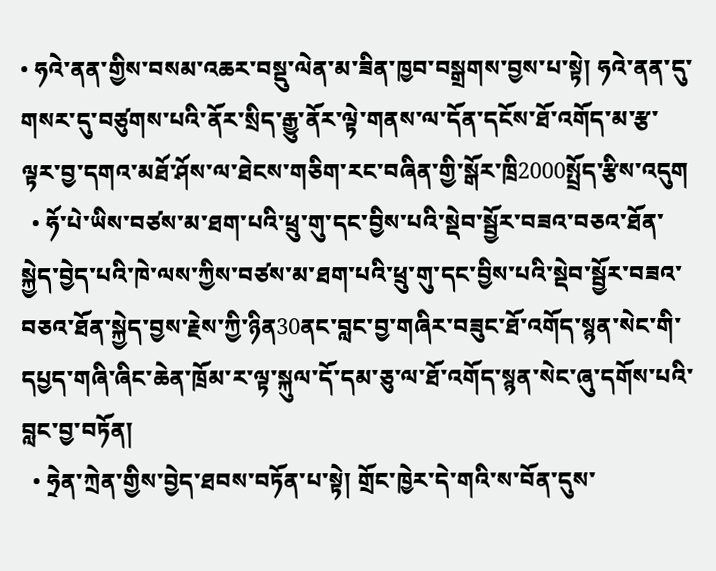• ཧའེ་ནན་གྱིས་བསམ་འཆར་བསྡུ་ལེན་མ་ཟིན་ཁྱབ་བསྒྲགས་བྱས་པ་སྟེ། ཧའེ་ནན་དུ་གསར་དུ་བཙུགས་པའི་ནོར་སྲིད་རྒྱུ་ནོར་ལྟེ་གནས་ལ་དོན་དངོས་ཐོ་འགོད་མ་རྩ་ལྟར་བྱ་དགའ་མཐོ་ཤོས་ལ་ཐེངས་གཅིག་རང་བཞིན་གྱི་སྒོར་ཁྲི2000སྤྲོད་རྩིས་འདུག
  • ཧོ་པེ་ཡིས་བཙས་མ་ཐག་པའི་ཕྲུ་གུ་དང་བྱིས་པའི་སྡེབ་སྦྱོར་བཟའ་བཅའ་ཐོན་སྐྱེད་བྱེད་པའི་ཁེ་ལས་ཀྱིས་བཙས་མ་ཐག་པའི་ཕྲུ་གུ་དང་བྱིས་པའི་སྡེབ་སྦྱོར་བཟའ་བཅའ་ཐོན་སྐྱེད་བྱས་རྗེས་ཀྱི་ཉིན30ནང་བླང་བྱ་གཞིར་བཟུང་ཐོ་འགོད་སྙན་སེང་གི་དཔྱད་གཞི་ཞིང་ཆེན་ཁྲོམ་ར་ལྟ་སྐུལ་དོ་དམ་ཅུ་ལ་ཐོ་འགོད་སྙན་སེང་ཞུ་དགོས་པའི་བླང་བྱ་བཏོན།
  • ཧྲེན་ཀྲེན་གྱིས་བྱེད་ཐབས་བཏོན་པ་སྟེ། གྲོང་ཁྱེར་དེ་གའི་ས་བོན་དུས་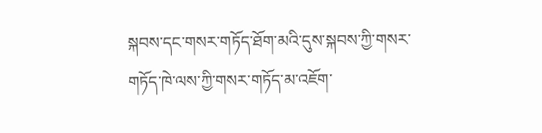སྐབས་དང་གསར་གཏོད་ཐོག་མའི་དུས་སྐབས་ཀྱི་གསར་གཏོད་ཁེ་ལས་ཀྱི་གསར་གཏོད་མ་འཇོག་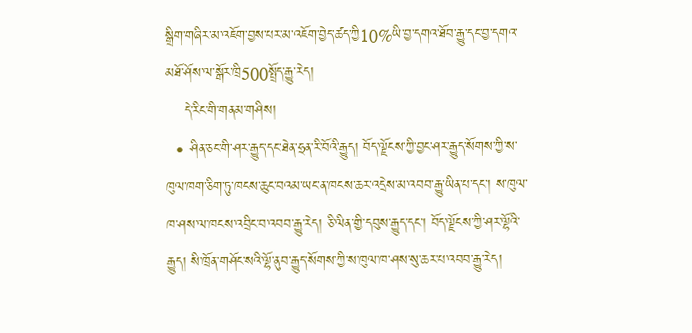སྒྲིག་གཞིར་མ་འཇོག་བྱས་པར་མ་འཇོག་བྱེད་ཚད་ཀྱི10%ཡི་བྱ་དགའ་ཐོབ་རྒྱུ་དང་བྱ་དགའ་མཐོ་ཤོས་ལ་སྒོར་ཁྲི500སྤྲོད་རྒྱུ་རེད།
    དེ་རིང་གི་གནམ་གཤིས།
  • ཤིན་ཅང་གི་ཤར་རྒྱུད་དང་ཐེན་ཧྲན་རི་བོའི་རྒྱུད། བོད་ལྗོངས་ཀྱི་བྱང་ཤར་རྒྱུད་སོགས་ཀྱི་ས་ཁུལ་ཁག་ཅིག་ཏུ་ཁངས་ཆུང་བའམ་ཡང་ན་ཁངས་ཆར་འདྲེས་མ་འབབ་རྒྱུ་ཡིན་པ་དང་། ས་ཁུལ་ཁ་ཤས་ལ་ཁངས་འབྲིང་བ་འབབ་རྒྱུ་རེད། ཅི་ལིན་གྱི་དབུས་རྒྱུད་དང་། བོད་ལྗོངས་ཀྱི་ཤར་ལྷོའི་རྒྱུད། སི་ཁྲོན་གཤོང་སའི་ལྷོ་ནུབ་རྒྱུད་སོགས་ཀྱི་ས་ཁུལ་ཁ་ཤས་སུ་ཆར་པ་འབབ་རྒྱུ་རེད།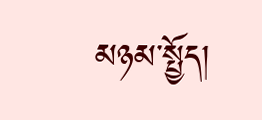མཉམ་སྤྱོད།